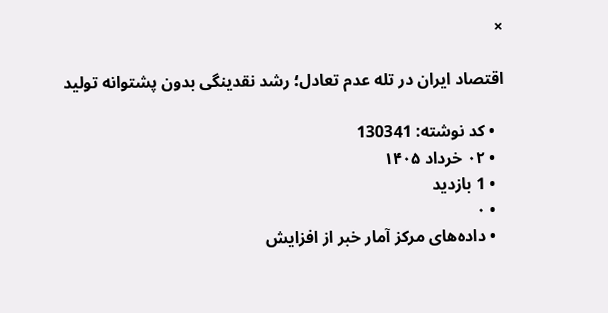×

اقتصاد ایران در تله عدم ‌تعادل؛ رشد نقدینگی بدون پشتوانه تولید

  • کد نوشته: 130341
  • ۰۲ خرداد ۱۴۰۵
  • 1 بازدید
  • ۰
  • داده‌های مرکز آمار خبر از افزایش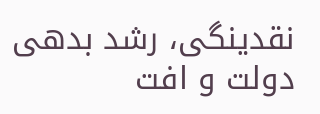نقدینگی، رشد بدهی دولت و افت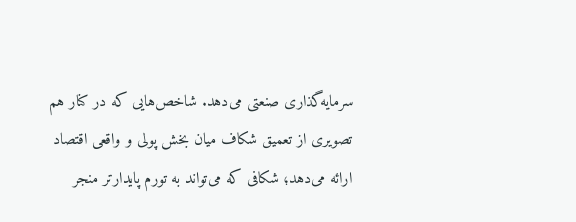سرمایه‌گذاری صنعتی می‌دهد. شاخص‌هایی که در کنار هم تصویری از تعمیق شکاف میان بخش پولی و واقعی اقتصاد ارائه می‌دهد؛ شکافی که می‌تواند به تورم پایدارتر منجر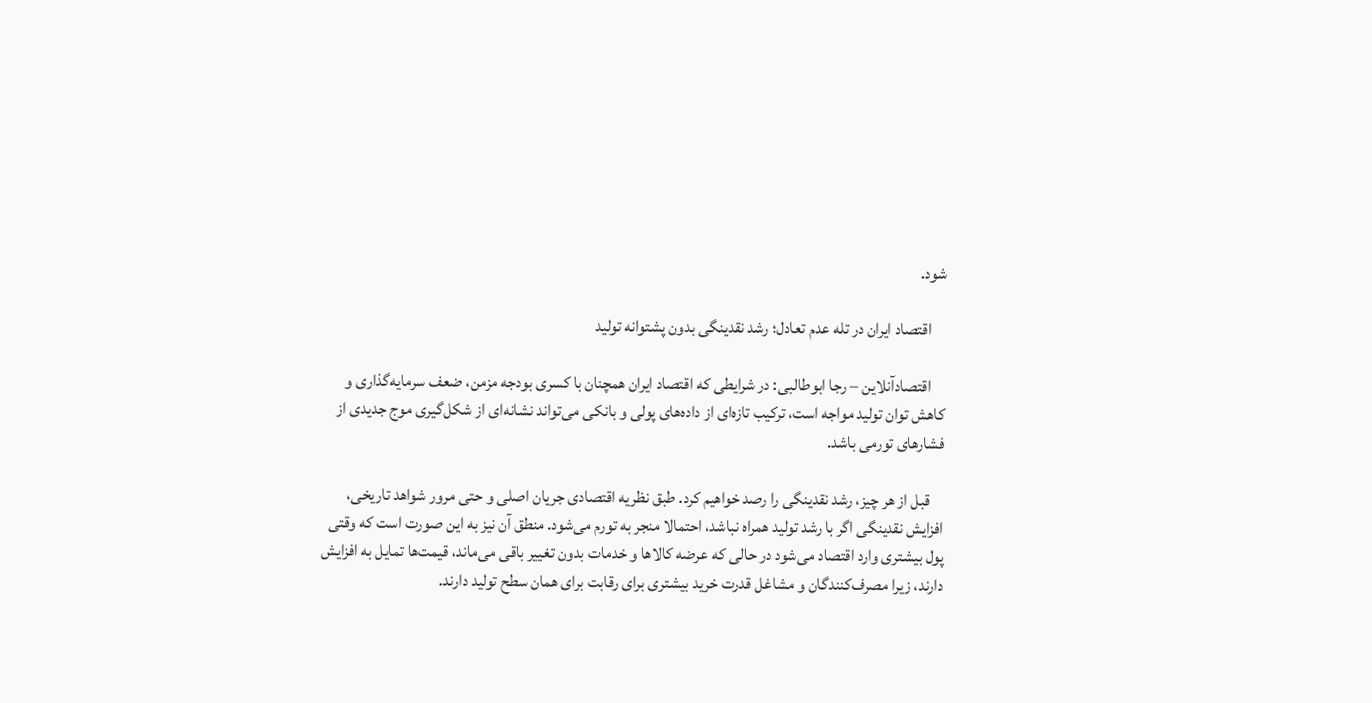شود.

    اقتصاد ایران در تله عدم ‌تعادل؛ رشد نقدینگی بدون پشتوانه تولید

    اقتصادآنلاین – رجا ابوطالبی: در شرایطی که اقتصاد ایران همچنان با کسری بودجه مزمن، ضعف سرمایه‌گذاری و کاهش توان تولید مواجه است، ترکیب تازه‌ای از داده‌های پولی و بانکی می‌تواند نشانه‌ای از شکل‌گیری موج جدیدی از فشار‌های تورمی باشد.

    قبل از هر چیز، رشد نقدینگی را رصد خواهیم کرد. طبق نظریه اقتصادی جریان اصلی و حتی مرور شواهد تاریخی، افزایش نقدینگی اگر با رشد تولید همراه نباشد، احتمالا منجر به تورم می‌شود. منطق آن نیز به این صورت است که وقتی پول بیشتری وارد اقتصاد می‌شود در حالی که عرضه کالا‌ها و خدمات بدون تغییر باقی می‌ماند، قیمت‌ها تمایل به افزایش دارند، زیرا مصرف‌کنندگان و مشاغل قدرت خرید بیشتری برای رقابت برای همان سطح تولید دارند.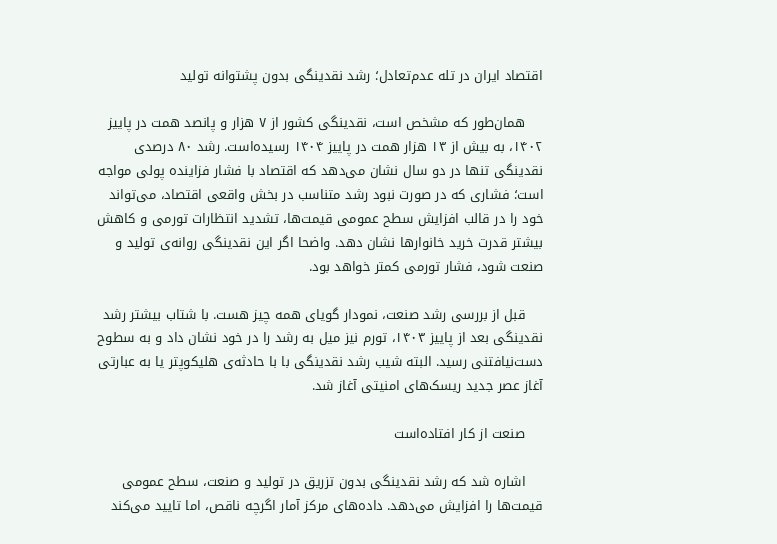اقتصاد ایران در تله عدم‌تعادل؛ رشد نقدینگی بدون پشتوانه تولید

    همان‌طور که مشخص است، نقدینگی کشور از ۷ هزار و پانصد همت در پاییز ۱۴۰۲، به بیش از ۱۳ هزار همت در پاییز ۱۴۰۴ رسیده‌است. رشد ۸۰ درصدی نقدینگی تنها در دو سال نشان می‌دهد که اقتصاد با فشار فزاینده پولی مواجه است؛ فشاری که در صورت نبود رشد متناسب در بخش واقعی اقتصاد، می‌تواند خود را در قالب افزایش سطح عمومی قیمت‌ها، تشدید انتظارات تورمی و کاهش بیشتر قدرت خرید خانوار‌ها نشان دهد. واضحا اگر این نقدینگی روانه‌ی تولید و صنعت شود، فشار تورمی کمتر خواهد بود.

    قبل از بررسی رشد صنعت، نمودار گویای همه چیز هست. با شتاب بیشتر رشد نقدینگی بعد از پاییز ۱۴۰۳، تورم نیز میل به رشد را در خود نشان داد و به سطوح دست‌نیافتنی رسید. البته شیب رشد نقدینگی با با حادثه‌ی هلیکوپتر یا به عبارتی آغاز عصر جدید ریسک‌های امنیتی آغاز شد.

    صنعت از کار افتاده‌است

    اشاره شد که رشد نقدینگی بدون تزریق در تولید و صنعت، سطح عمومی قیمت‌ها را افزایش می‌دهد. داده‌های مرکز آمار اگرچه ناقص، اما تایید می‌کند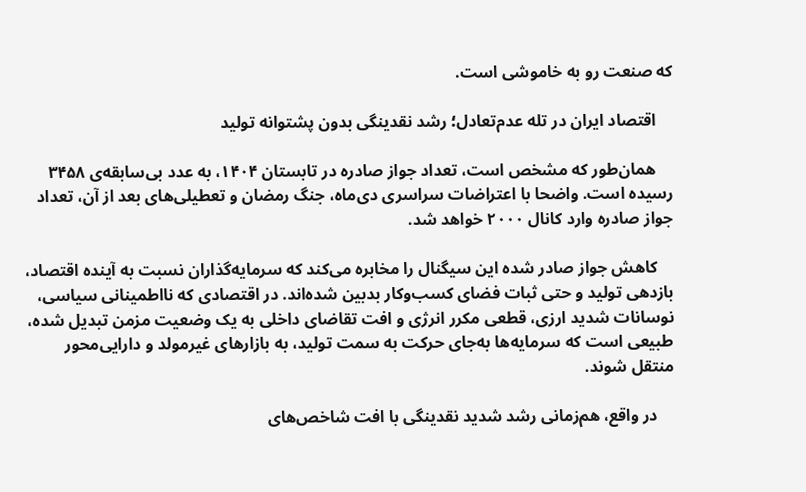که صنعت رو به خاموشی است.

    اقتصاد ایران در تله عدم‌تعادل؛ رشد نقدینگی بدون پشتوانه تولید

    همان‌طور که مشخص است، تعداد جواز صادره در تابستان ۱۴۰۴، به عدد بی‌سابقه‌ی ۳۴۵۸ رسیده است. واضحا با اعتراضات سراسری دی‌ماه، جنگ رمضان و تعطیلی‌های بعد از آن، تعداد جواز صادره وارد کانال ۲۰۰۰ خواهد شد.

    کاهش جواز صادر شده این سیگنال را مخابره می‌کند که سرمایه‌گذاران نسبت به آینده اقتصاد، بازدهی تولید و حتی ثبات فضای کسب‌وکار بدبین شده‌اند. در اقتصادی که نااطمینانی سیاسی، نوسانات شدید ارزی، قطعی مکرر انرژی و افت تقاضای داخلی به یک وضعیت مزمن تبدیل شده، طبیعی است که سرمایه‌ها به‌جای حرکت به سمت تولید، به بازار‌های غیرمولد و دارایی‌محور منتقل شوند.

    در واقع، هم‌زمانی رشد شدید نقدینگی با افت شاخص‌های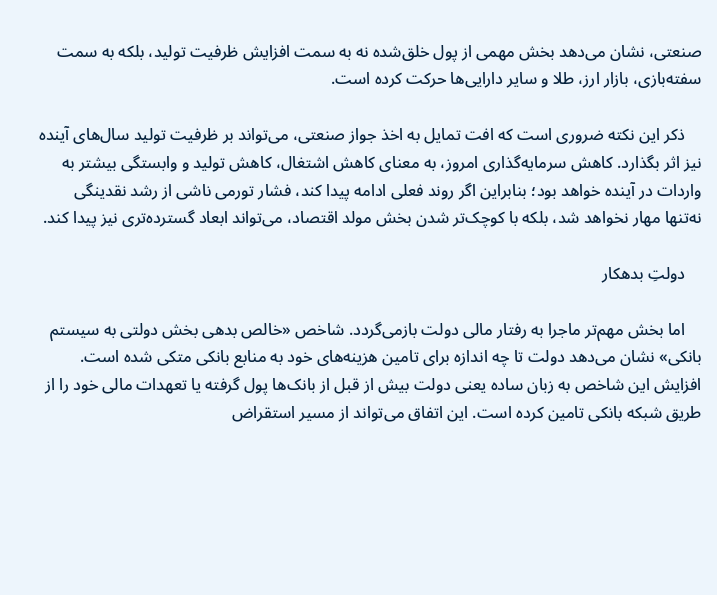صنعتی، نشان می‌دهد بخش مهمی از پول خلق‌شده نه به سمت افزایش ظرفیت تولید، بلکه به سمت سفته‌بازی، بازار ارز، طلا و سایر دارایی‌ها حرکت کرده است.

    ذکر این نکته ضروری است که افت تمایل به اخذ جواز صنعتی، می‌تواند بر ظرفیت تولید سال‌های آینده نیز اثر بگذارد. کاهش سرمایه‌گذاری امروز، به معنای کاهش اشتغال، کاهش تولید و وابستگی بیشتر به واردات در آینده خواهد بود؛ بنابراین اگر روند فعلی ادامه پیدا کند، فشار تورمی ناشی از رشد نقدینگی نه‌تنها مهار نخواهد شد، بلکه با کوچک‌تر شدن بخش مولد اقتصاد، می‌تواند ابعاد گسترده‌تری نیز پیدا کند.

    دولتِ بدهکار

    اما بخش مهم‌تر ماجرا به رفتار مالی دولت بازمی‌گردد. شاخص «خالص بدهی بخش دولتی به سیستم بانکی» نشان می‌دهد دولت تا چه اندازه برای تامین هزینه‌های خود به منابع بانکی متکی شده است. افزایش این شاخص به زبان ساده یعنی دولت بیش از قبل از بانک‌ها پول گرفته یا تعهدات مالی خود را از طریق شبکه بانکی تامین کرده است. این اتفاق می‌تواند از مسیر استقراض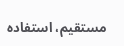مستقیم، استفاده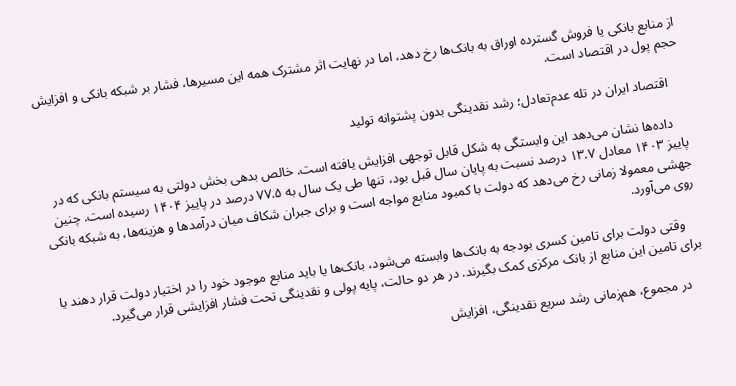از منابع بانکی یا فروش گسترده اوراق به بانک‌ها رخ دهد، اما در نهایت اثر مشترک همه این مسیرها، فشار بر شبکه بانکی و افزایش حجم پول در اقتصاد است.

    اقتصاد ایران در تله عدم‌تعادل؛ رشد نقدینگی بدون پشتوانه تولید

    داده‌ها نشان می‌دهد این وابستگی به شکل قابل توجهی افزایش یافته است. خالص بدهی بخش دولتی به سیستم بانکی که در پاییز ۱۴۰۳ معادل ۱۳.۷ درصد نسبت به پایان سال قبل بود، تنها طی یک سال به ۷۷.۵ درصد در پاییز ۱۴۰۴ رسیده است. چنین جهشی معمولا زمانی رخ می‌دهد که دولت با کمبود منابع مواجه است و برای جبران شکاف میان درآمد‌ها و هزینه‌ها، به شبکه بانکی روی می‌آورد.

    وقتی دولت برای تامین کسری بودجه به بانک‌ها وابسته می‌شود، بانک‌ها یا باید منابع موجود خود را در اختیار دولت قرار دهند یا برای تامین این منابع از بانک مرکزی کمک بگیرند. در هر دو حالت، پایه پولی و نقدینگی تحت فشار افزایشی قرار می‌گیرد.

    در مجموع، هم‌زمانی رشد سریع نقدینگی، افزایش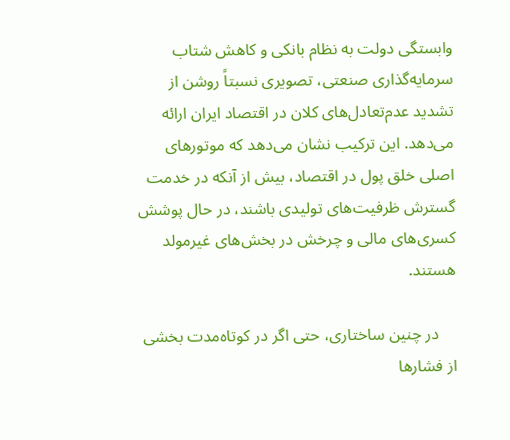وابستگی دولت به نظام بانکی و کاهش شتاب سرمایه‌گذاری صنعتی، تصویری نسبتاً روشن از تشدید عدم‌تعادل‌های کلان در اقتصاد ایران ارائه می‌دهد. این ترکیب نشان می‌دهد که موتور‌های اصلی خلق پول در اقتصاد، بیش از آنکه در خدمت گسترش ظرفیت‌های تولیدی باشند، در حال پوشش کسری‌های مالی و چرخش در بخش‌های غیرمولد هستند.

    در چنین ساختاری، حتی اگر در کوتاه‌مدت بخشی از فشار‌ها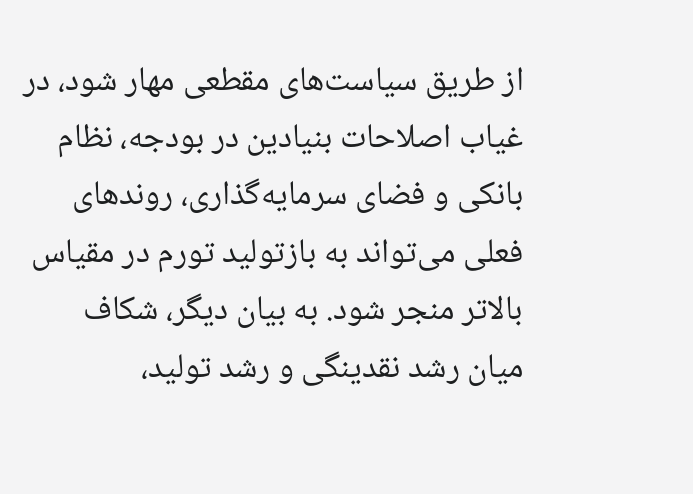از طریق سیاست‌های مقطعی مهار شود، در غیاب اصلاحات بنیادین در بودجه، نظام بانکی و فضای سرمایه‌گذاری، روند‌های فعلی می‌تواند به بازتولید تورم در مقیاس بالاتر منجر شود. به بیان دیگر، شکاف میان رشد نقدینگی و رشد تولید،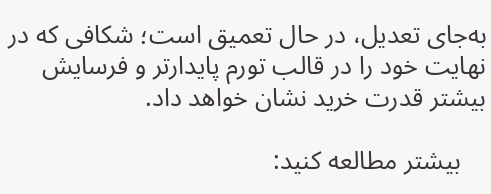به‌جای تعدیل، در حال تعمیق است؛ شکافی که در نهایت خود را در قالب تورم پایدارتر و فرسایش بیشتر قدرت خرید نشان خواهد داد.

    بیشتر مطالعه کنید: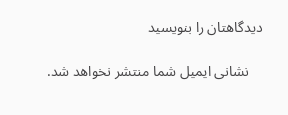دیدگاهتان را بنویسید

    نشانی ایمیل شما منتشر نخواهد شد.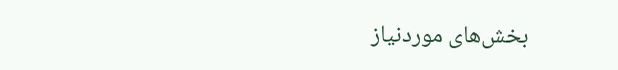بخش‌های موردنیاز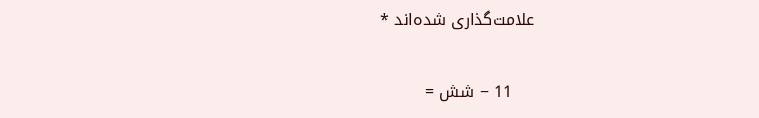علامت‌گذاری شده‌اند *

    11 − شش =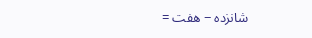شانزده − هفت =